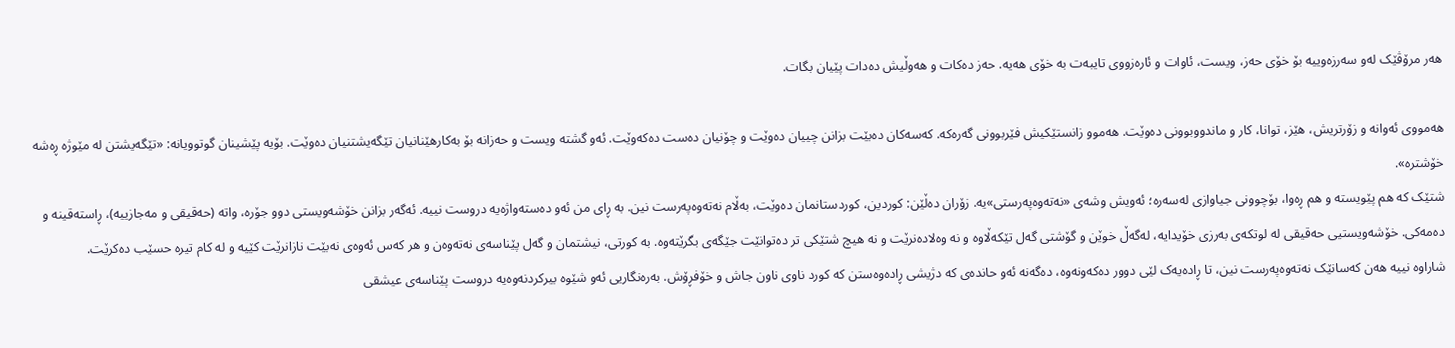هەر مرۆڤێک لەو سەرزەوییە بۆ خۆی حەز، ویست، ئاوات و ئارەزووی تایبەت بە خۆی هەیە. حەز دەکات و هەوڵیش دەدات پێیان بگات.

هەمووی ئەوانە و زۆرتریش، هێز، توانا، کار و ماندووبوونی دەوێت. هەموو زانستێکیش فێربوونی گەرەکە. کەسەکان دەبێت بزانن چییان دەوێت و چۆنیان دەست دەکەوێت. ئەو گشتە ویست و حەزانە بۆ بەکارهێنانیان تێگەیشتنیان دەوێت. بۆیە پێشینان گوتوویانە: «تێگەیشتن لە مێوژە ڕەشە خۆشترە».
شتێک کە هم پێویستە و هم ڕەوا، بۆچوونی جیاوازی لەسەرە؛ ئەویش وشەی «نەتەوەپەرستی»یە. زۆران دەڵێن: کوردین، کوردستانمان دەوێت، بەڵام نەتەوەپەرست نین. بە ڕای من ئەو دەستەواژەیە دروست نییە. ئەگەر بزانن خۆشەویستی دوو جۆرە، واتە (حەقیقی و مەجازییە)، ڕاستەقینە و دەمەکی. خۆشەویستیی حەقیقی لە لوتکەی بەرزی خۆیدایە، لەگەڵ خوێن و گۆشتی گەل تێکەڵاوە و نە وەلادەنرێت و نە هیچ شتێکی تر دەتوانێت جێگەی بگرێتەوە. بە کورتی، نیشتمان و گەل پێناسەی نەتەوەن و هر کەس ئەوەی نەبێت نازانرێت کێیە و لە کام تیرە حسێب دەکرێت.
شاراوە نییە هەن کەسانێک نەتەوەپەرست نین، تا ڕادەیەک لێی دوور دەکەونەوە، دەگەنە ئەو حاندەی کە دژیشی ڕادەوەستن کە کورد ناوی ناون جاش و خۆفڕۆش. بەرەنگاریی ئەو شێوە بیرکردنەوەیە دروست پێناسەی عیشقی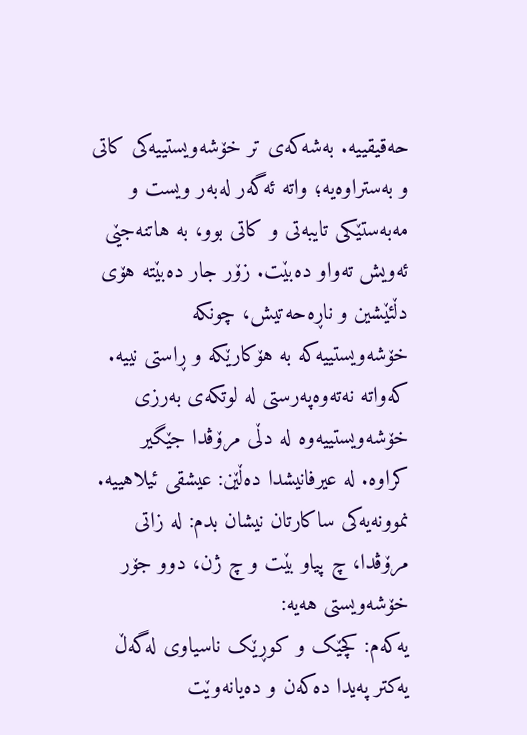حەقیقییە. بەشەکەی تر خۆشەویستییەکی کاتی و بەستراوەیە؛ واتە ئەگەر لەبەر ویست و مەبەستێکی تایبەتی و کاتی بوو، بە هاتنەجێی ئەویش تەواو دەبێت. زۆر جار دەبێتە هۆی دڵئێشین و ناڕەحەتیش، چونکە خۆشەویستییەکە بە هۆکارێکە و ڕاستی نییە.
کەواتە نەتەوەپەرستی لە لوتکەی بەرزی خۆشەویستییەوە لە دڵی مرۆڤدا جێگیر کراوە. لە عیرفانیشدا دەڵێن: عیشقی ئیلاهییە.
نموونەیەکی ساکارتان نیشان بدم: لە زاتی مرۆڤدا، چ پیاو بێت و چ ژن، دوو جۆر خۆشەویستی هەیە:
یەکەم: کچێک و کوڕێک ناسیاوی لەگەڵ یەکتر پەیدا دەکەن و دەیانەوێت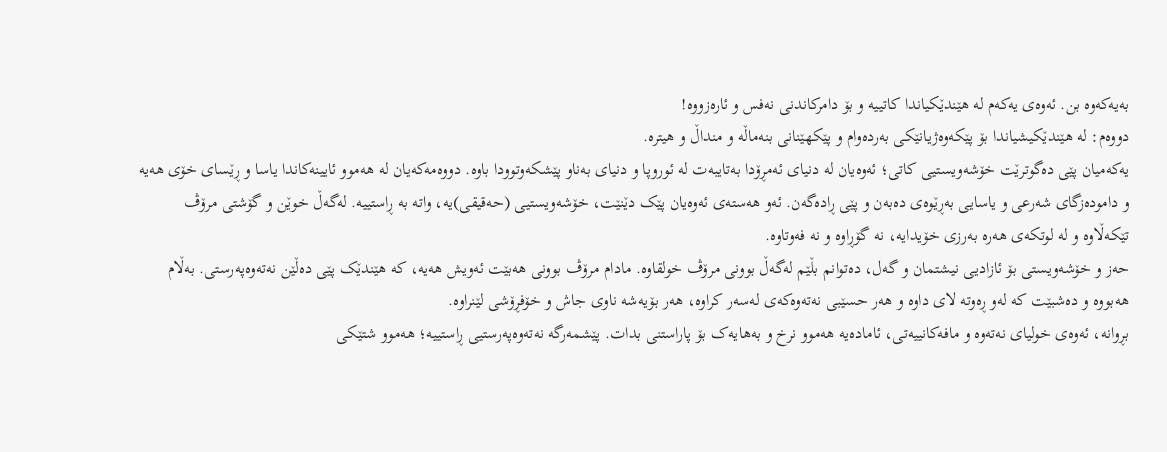بەیەکەوە بن. ئەوەی یەکەم لە هێندێکیاندا کاتییە و بۆ دامرکاندنی نەفس و ئارەزووە!
دووەم: لە هێندێکیشیاندا بۆ پێکەوەژیانێکی بەردەوام و پێکهێنانی بنەماڵە و منداڵ و هیترە.
یەکەمیان پێی دەگوترێت خۆشەویستیی کاتی؛ ئەوەیان لە دنیای ئەمڕۆدا بەتایبەت لە ئوروپا و دنیای بەناو پێشکەوتوودا باوە. دووەمەکەیان لە هەموو ئایینەکاندا یاسا و ڕێسای خۆی هەیە و دامودەزگای شەرعی و یاسایی بەڕێوەی دەبەن و پێی ڕادەگەن. ئەو هەستەی ئەوەیان پێک دێنێت، خۆشەویستیی (حەقیقی)یە، واتە بە ڕاستییە. لەگەڵ خوێن و گۆشتی مرۆڤ تێکەڵاوە و لە لوتکەی هەرە بەرزی خۆیدایە، نە گۆڕاوە و نە فەوتاوە.
حەز و خۆشەویستی بۆ ئازادیی نیشتمان و گەل، دەتوانم بڵێم لەگەڵ بوونی مرۆڤ خولقاوە. مادام مرۆڤ بوونی هەبێت ئەویش هەیە، کە هێندێک پێی دەڵێن نەتەوەپەرستی. بەڵام هەبووە و دەشبێت کە لەو ڕەوتە لای داوە و هەر حسێبی نەتەوەکەی لەسەر کراوە، هەر بۆیەشە ناوی جاش و خۆفڕۆشی لێنراوە.
بڕوانە، ئەوەی خولیای نەتەوە و مافەکانییەتی، ئامادەیە هەموو نرخ و بەهایەک بۆ پاراستنی بدات. پێشمەرگە نەتەوەپەرستیی ڕاستییە؛ هەموو شتێکی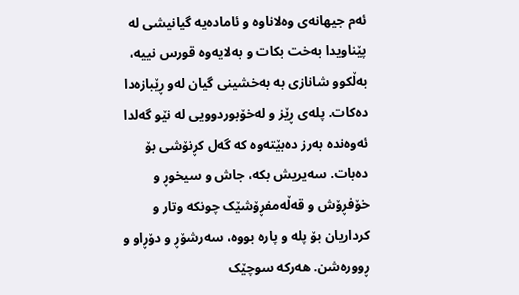ئەم جیهانەی وەلاناوە و ئامادەیە گیانیشی لە پێناویدا بەخت بکات و بەلایەوە قورس نییە، بەڵکوو شانازی بە بەخشینی گیان لەو ڕێبازەدا دەکات. پلەی ڕێز و لەخۆبوردوویی لە نێو گەلدا ئەوەندە بەرز دەبێتەوە کە گەل کڕنۆشی بۆ دەبات. سەیریش بکە، جاش و سیخوڕ و خۆفڕۆش و قەڵەمفڕۆشێک چونکە وتار و کرداریان بۆ پلە و پارە بووە، سەرشۆڕ و دۆڕاو و ڕوورەشن. هەرکە سوچێک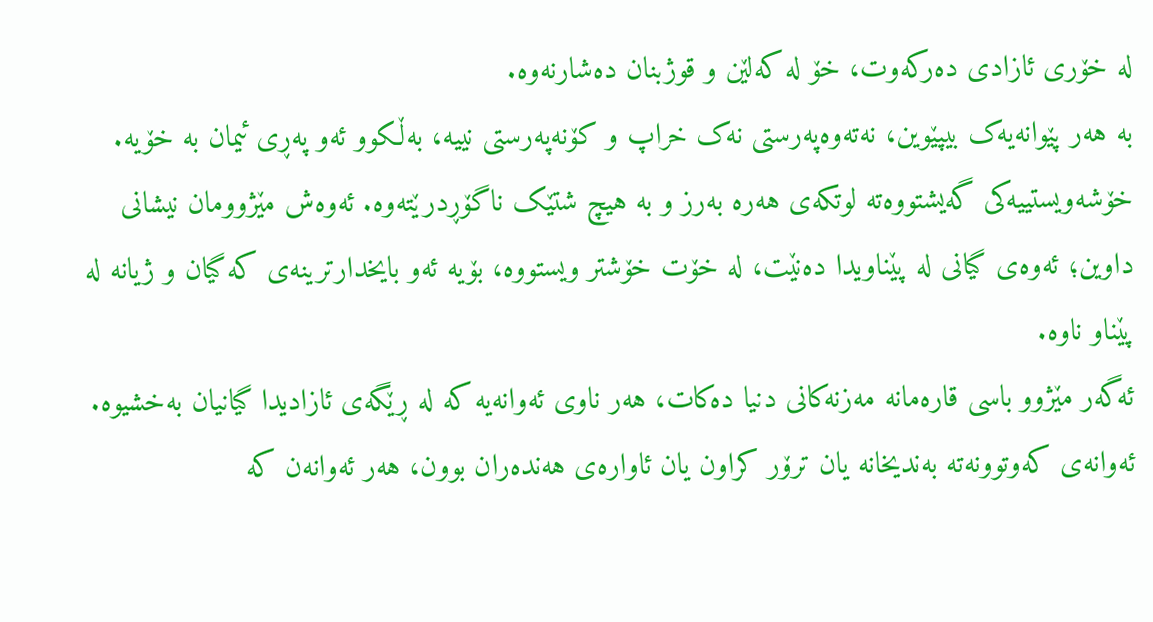لە خۆری ئازادی دەرکەوت، خۆ لە کەلێن و قوژبنان دەشارنەوە.
بە هەر پێوانەیەک بیپێوین، نەتەوەپەرستی نەک خراپ و کۆنەپەرستی نییە، بەڵکوو ئەو پەڕی ئیمان بە خۆیە. خۆشەویستییەکی گەیشتووەتە لوتکەی هەرە بەرز و بە هیچ شتێک ناگۆڕدرێتەوە. ئەوەش مێژوومان نیشانی داوین؛ ئەوەی گیانی لە پێناویدا دەنێت، لە خۆت خۆشتر ویستووە، بۆیە ئەو بایخدارترینەی کە گیان و ژیانە لە پێناو ناوە.
ئەگەر مێژوو باسی قارەمانە مەزنەکانی دنیا دەکات، هەر ناوی ئەوانەیە کە لە ڕێگەی ئازادیدا گیانیان بەخشیوە. ئەوانەی کەوتوونەتە بەندیخانە یان ترۆر کراون یان ئاوارەی هەندەران بوون، هەر ئەوانەن کە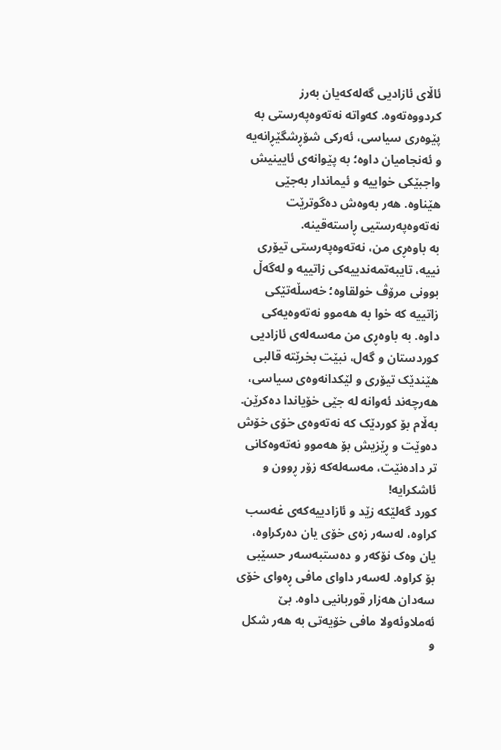ئاڵای ئازادیی گەلەکەیان بەرز کردووەتەوە. کەواتە نەتەوەپەرستی بە پێوەری سیاسی، ئەرکی شۆڕشگێڕانەیە و ئەنجامیان داوە؛ بە پێوانەی ئایینیش واجبێکی خواییە و ئیماندار بەجێی هێناوە. هەر بەوەش دەگوترێت نەتەوەپەرستیی ڕاستەقینە.
بە باوەڕی من، نەتەوەپەرستی تیۆری نییە، تایبەتمەندییەکی زاتییە و لەگەڵ بوونی مرۆڤ خولقاوە؛ خەسڵەتێکی زاتییە کە خوا بە هەموو نەتەوەیەکی داوە. بە باوەڕی من مەسەلەی ئازادیی کوردستان و گەل، نبێت بخرێتە قالبی هێندێک تیۆری و لێکدانەوەی سیاسی، هەرچەند ئەوانە لە جێی خۆیاندا دەکرێن. بەڵام بۆ کوردێک کە نەتەوەی خۆی خۆش دەوێت و ڕێزیش بۆ هەموو نەتەوەکانی تر دادەنێت، مەسەلەکە زۆر ڕوون و ئاشکرایە!
کورد گەلێکە زێد و ئازادییەکەی غەسب کراوە، لەسەر زەی خۆی یان دەرکراوە، یان وەک نۆکەر و دەستبەسەر حسێبی بۆ کراوە. لەسەر داوای مافی ڕەوای خۆی سەدان هەزار قوربانیی داوە. بێ ئەملاوئەولا مافی خۆیەتی بە هەر شکل و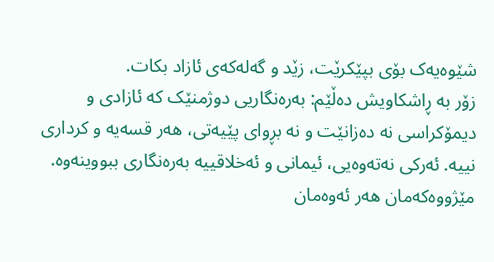شێوەیەک بۆی بپێکرێت، زێد و گەلەکەی ئازاد بکات.
زۆر بە ڕاشکاویش دەڵێم: بەرەنگاریی دوژمنێک کە ئازادی و دیمۆکراسی نە دەزانێت و نە بڕوای پێیەتی، هەر قسەیە و کرداری نییە. ئەرکی نەتەوەیی، ئیمانی و ئەخلاقییە بەرەنگاری ببووینەوە. مێژووەکەمان هەر ئەوەمان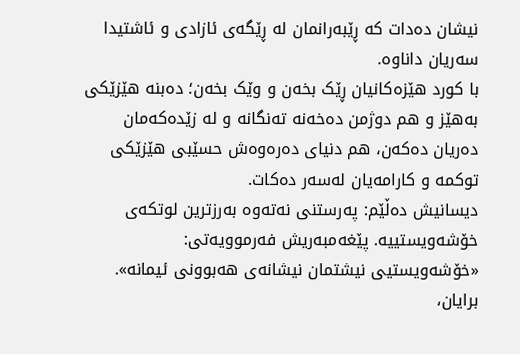نیشان دەدات کە ڕێبەرانمان لە ڕێگەی ئازادی و ئاشتیدا سەریان داناوە.
با کورد هێزەکانیان ڕێک بخەن و وێک بخەن؛ دەبنە هێزێکی بەهێز و هم دوژمن دەخەنە تەنگانە و لە زێدەکەمان دەریان دەکەن، هم دنیای دەرەوەش حسێبی هێزێکی توکمە و کارامەیان لەسەر دەکات.
دیسانیش دەڵێم: پەرستنی نەتەوە بەرزترین لوتکەی خۆشەویستییە. پێغەمبەریش فەرموویەتی: «خۆشەویستیی نیشتمان نیشانەی هەبوونی ئیمانە».
برایان،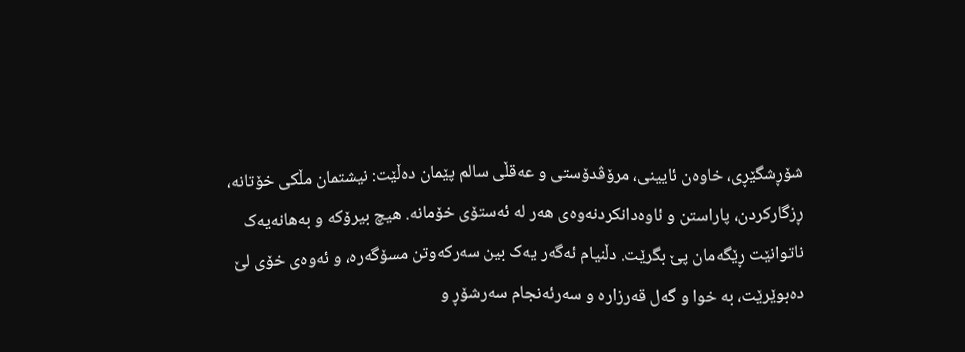شۆڕشگێڕی، خاوەن ئایینی، مرۆڤدۆستی و عەقڵی سالم پێمان دەڵێت: نیشتمان مڵکی خۆتانە، ڕزگارکردن، پاراستن و ئاوەدانکردنەوەی هەر لە ئەستۆی خۆمانە. هیچ بیرۆکە و بەهانەیەک ناتوانێت ڕێگەمان پێ بگرێت. دڵنیام ئەگەر یەک بین سەرکەوتن مسۆگەرە، و ئەوەی خۆی لێ دەبوێرێت، بە خوا و گەل قەرزارە و سەرئەنجام سەرشۆڕ و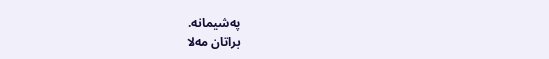پەشیمانە.
براتان مەلا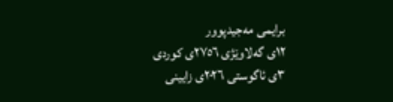برایمی مەجیدپوور
١٢ی گەلاوێژی ٢٧٥٦ی کوردی
٣ی ئاگوستی ٢٠٢٦ی زایینی